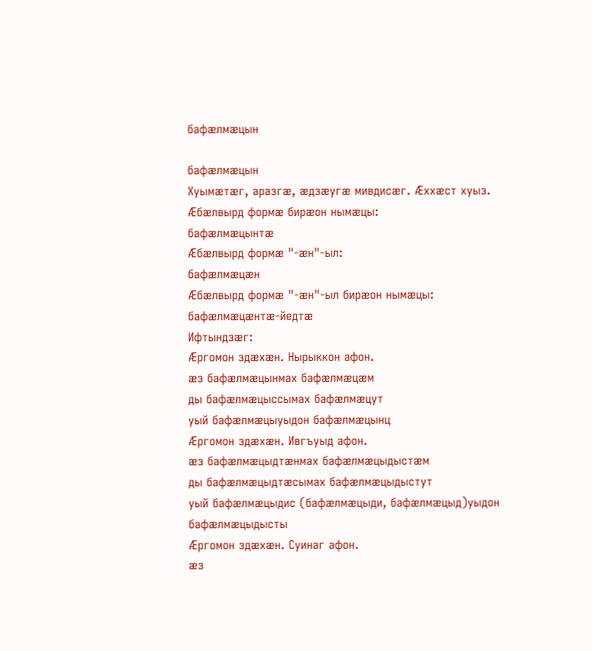бафæлмæцын

бафæлмæцын
Хуымæтæг, аразгæ, æдзæугæ мивдисæг. Æххæст хуыз.
Æбæлвырд формæ бирæон нымæцы:
бафæлмæцынтæ
Æбæлвырд формæ "-æн"-ыл:
бафæлмæцæн
Æбæлвырд формæ "-æн"-ыл бирæон нымæцы:
бафæлмæцæнтæ-йедтæ
Ифтындзæг:
Æргомон здæхæн. Нырыккон афон.
æз бафæлмæцынмах бафæлмæцæм
ды бафæлмæцыссымах бафæлмæцут
уый бафæлмæцыуыдон бафæлмæцынц
Æргомон здæхæн. Ивгъуыд афон.
æз бафæлмæцыдтæнмах бафæлмæцыдыстæм
ды бафæлмæцыдтæсымах бафæлмæцыдыстут
уый бафæлмæцыдис (бафæлмæцыди, бафæлмæцыд)уыдон бафæлмæцыдысты
Æргомон здæхæн. Суинаг афон.
æз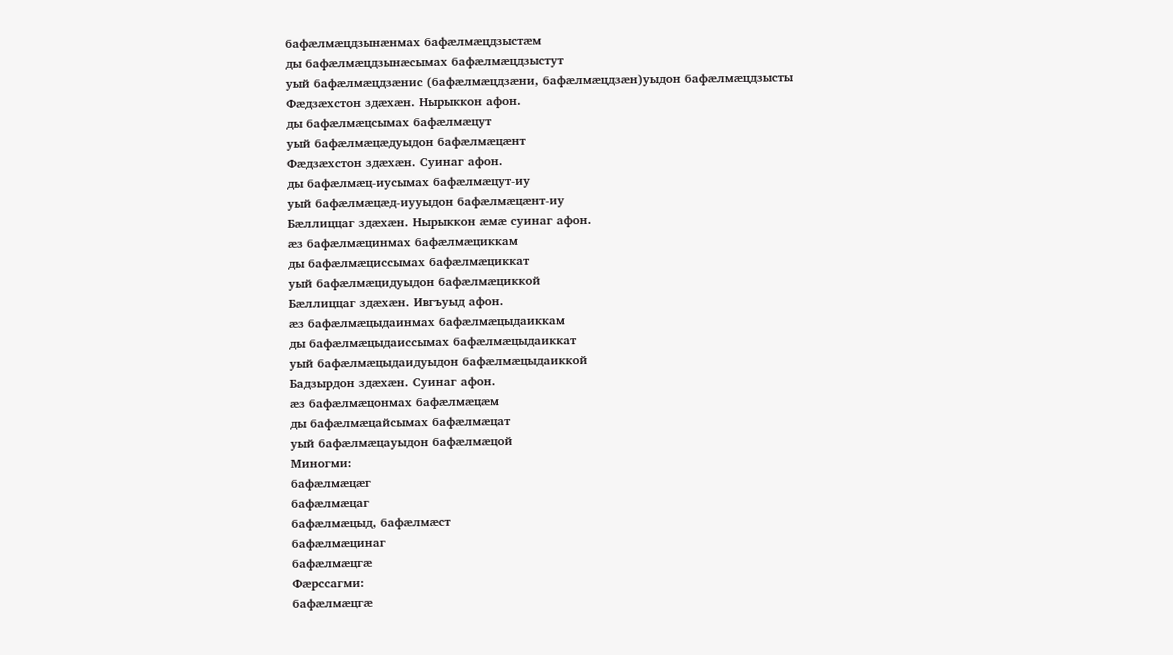бафæлмæцдзынæнмах бафæлмæцдзыстæм
ды бафæлмæцдзынæсымах бафæлмæцдзыстут
уый бафæлмæцдзæнис (бафæлмæцдзæни, бафæлмæцдзæн)уыдон бафæлмæцдзысты
Фæдзæхстон здæхæн. Нырыккон афон.
ды бафæлмæцсымах бафæлмæцут
уый бафæлмæцæдуыдон бафæлмæцæнт
Фæдзæхстон здæхæн. Суинаг афон.
ды бафæлмæц-иусымах бафæлмæцут-иу
уый бафæлмæцæд-иууыдон бафæлмæцæнт-иу
Бæллиццаг здæхæн. Нырыккон æмæ суинаг афон.
æз бафæлмæцинмах бафæлмæциккам
ды бафæлмæциссымах бафæлмæциккат
уый бафæлмæцидуыдон бафæлмæциккой
Бæллиццаг здæхæн. Ивгъуыд афон.
æз бафæлмæцыдаинмах бафæлмæцыдаиккам
ды бафæлмæцыдаиссымах бафæлмæцыдаиккат
уый бафæлмæцыдаидуыдон бафæлмæцыдаиккой
Бадзырдон здæхæн. Суинаг афон.
æз бафæлмæцонмах бафæлмæцæм
ды бафæлмæцайсымах бафæлмæцат
уый бафæлмæцауыдон бафæлмæцой
Миногми:
бафæлмæцæг
бафæлмæцаг
бафæлмæцыд, бафæлмæст
бафæлмæцинаг
бафæлмæцгæ
Фæрссагми:
бафæлмæцгæ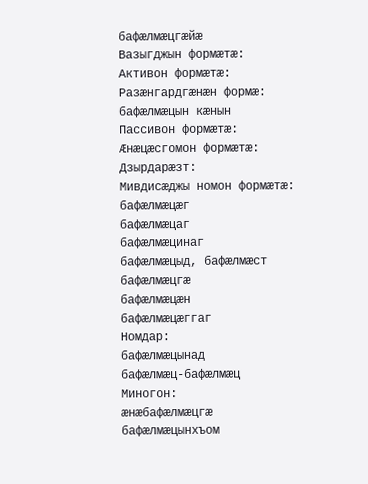бафæлмæцгæйæ
Вазыгджын формæтæ:
Активон формæтæ:
Разæнгардгæнæн формæ:
бафæлмæцын кæнын
Пассивон формæтæ:
Æнæцæсгомон формæтæ:
Дзырдарæзт:
Мивдисæджы номон формæтæ:
бафæлмæцæг
бафæлмæцаг
бафæлмæцинаг
бафæлмæцыд, бафæлмæст
бафæлмæцгæ
бафæлмæцæн
бафæлмæцæггаг
Номдар:
бафæлмæцынад
бафæлмæц-бафæлмæц
Миногон:
æнæбафæлмæцгæ
бафæлмæцынхъом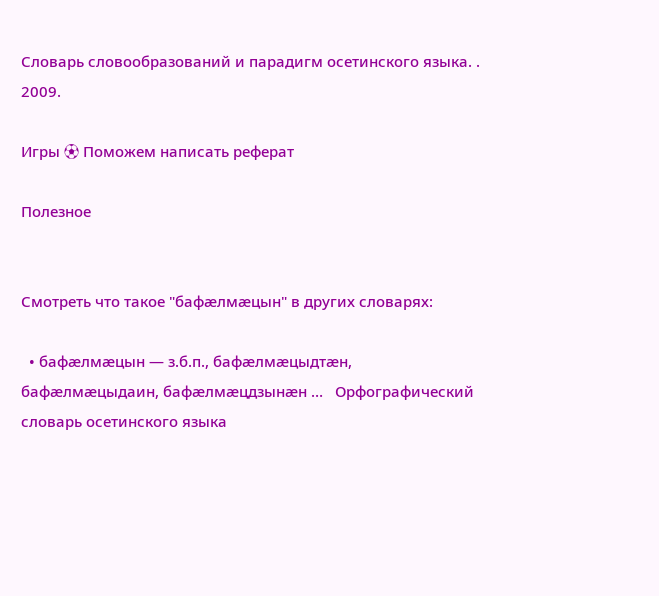Словарь словообразований и парадигм осетинского языка. . 2009.

Игры ⚽ Поможем написать реферат

Полезное


Смотреть что такое "бафæлмæцын" в других словарях:

  • бафæлмæцын — з.б.п., бафæлмæцыдтæн, бафæлмæцыдаин, бафæлмæцдзынæн …   Орфографический словарь осетинского языка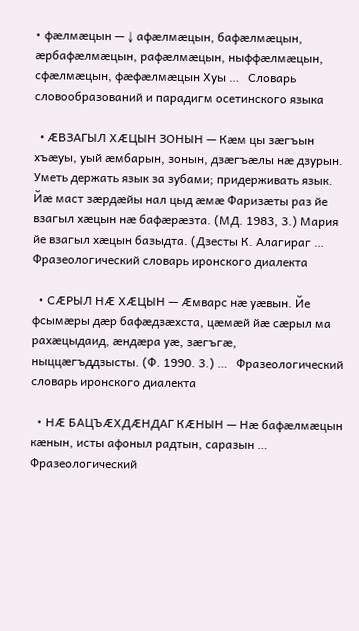• фæлмæцын — ↓ афæлмæцын, бафæлмæцын, æрбафæлмæцын, рафæлмæцын, ныффæлмæцын, сфæлмæцын, фæфæлмæцын Хуы …   Словарь словообразований и парадигм осетинского языка

  • ÆВЗАГЫЛ ХÆЦЫН ЗОНЫН — Кæм цы зæгъын хъæуы, уый æмбарын, зонын, дзæгъæлы нæ дзурын. Уметь держать язык за зубами; придерживать язык. Йæ маст зæрдæйы нал цыд æмæ Фаризæты раз йе взагыл хæцын нæ бафæрæзта. (МД. 1983, 3.) Мария йе взагыл хæцын базыдта. (Дзесты К. Алагираг …   Фразеологический словарь иронского диалекта

  • СÆРЫЛ НÆ ХÆЦЫН — Æмварс нæ уæвын. Йе фсымæры дæр бафæдзæхста, цæмæй йæ сæрыл ма рахæцыдаид, æндæра уæ, зæгъгæ, ныццæгъддзысты. (Ф. 1990. 3.) …   Фразеологический словарь иронского диалекта

  • НÆ БАЦЪÆХДÆНДАГ КÆНЫН — Нæ бафæлмæцын кæнын, исты афоныл радтын, саразын …   Фразеологический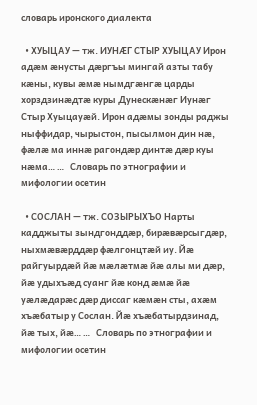словарь иронского диалекта

  • ХУЫЦАУ — тж. ИУНÆГ СТЫР ХУЫЦАУ Ирон адæм æнусты дæргъы мингай азты табу кæны, кувы æмæ нымдгæнгæ царды хорздзинæдтæ куры Дунескæнæг Иунæг Стыр Хуыцауæй. Ирон адæмы зонды раджы ныффидар, чырыстон, пысылмон дин нæ, фæлæ ма иннæ рагондæр динтæ дæр куы нæма… …   Словарь по этнографии и мифологии осетин

  • СОСЛАН — тж. СОЗЫРЫХЪО Нарты кадджыты зындгонддæр, бирæвæрсыгдæр, ныхмæвæрддæр фæлгонцтæй иу. Йæ райгуырдæй йæ мæлæтмæ йæ алы ми дæр, йæ удыхъæд суанг йæ конд æмæ йæ уæлæдарæс дæр диссаг кæмæн сты, ахæм хъæбатыр у Сослан. Йæ хъæбатырдзинад, йæ тых, йæ… …   Словарь по этнографии и мифологии осетин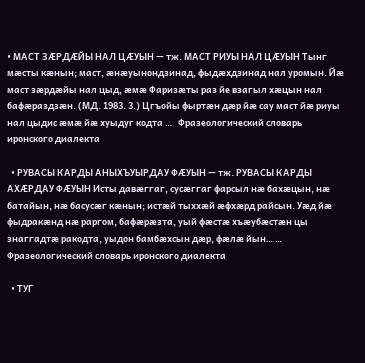• МАСТ ЗÆРДÆЙЫ НАЛ ЦÆУЫН — тж. МАСТ РИУЫ НАЛ ЦÆУЫН Тынг мæсты кæнын; маст, æнæуынондзинад, фыдæхдзинад нал уромын. Йæ маст зæрдæйы нал цыд, æмæ Фаризæты раз йе взагыл хæцын нал бафæраздзæн. (МД. 1983. 3.) Цгъойы фыртæн дæр йæ сау маст йæ риуы нал цыдис æмæ йæ хуыдуг кодта …   Фразеологический словарь иронского диалекта

  • РУВАСЫ КАРДЫ АНЫХЪУЫРДАУ ФÆУЫН — тж. РУВАСЫ КАРДЫ АХÆРДАУ ФÆУЫН Исты давæггаг, сусæггаг фарсыл нæ бахæцын, нæ батайын, нæ басусæг кæнын; истæй тыххæй æфхæрд райсын. Уæд йæ фыдракæнд нæ раргом, бафæрæзта, уый фæстæ хъæубæстæн цы знаггадтæ ракодта, уыдон бамбæхсын дæр, фæлæ йын… …   Фразеологический словарь иронского диалекта

  • ТУГ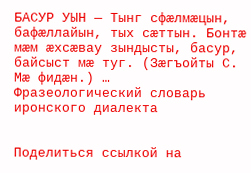БАСУР УЫН — Тынг сфæлмæцын, бафæллайын, тых сæттын. Бонтæ мæм æхсæвау зындысты, басур, байсыст мæ туг. (Зæгъойты С. Мæ фидæн.) …   Фразеологический словарь иронского диалекта


Поделиться ссылкой на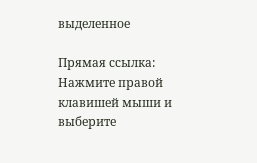выделенное

Прямая ссылка:
Нажмите правой клавишей мыши и выберите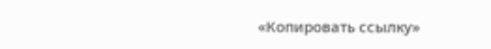«Копировать ссылку»